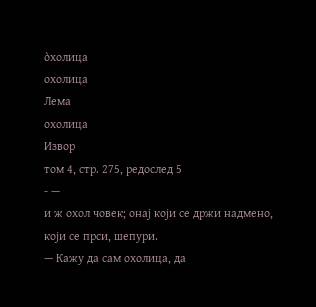о̀холица
охолица
Лема
охолица
Извор
том 4, стр. 275, редослед 5
- —
и ж охол човек; онај који се држи надмено, који се прси, шепури.
— Кажу да сам охолица, да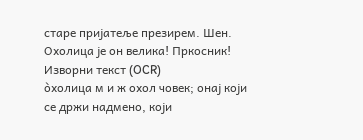старе пријатеље презирем. Шен. Охолица је он велика! Пркосник!
Изворни текст (OCR)
о̀холица м и ж охол човек; онај који се држи надмено, који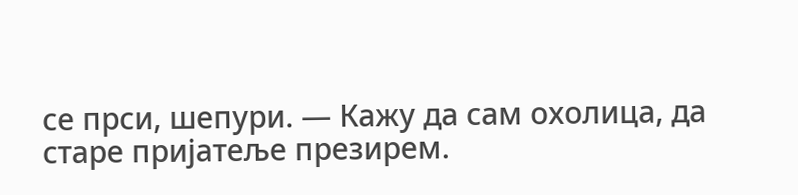се прси, шепури. — Кажу да сам охолица, да старе пријатеље презирем.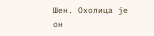Шен. Охолица је он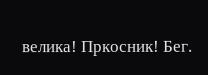велика! Пркосник! Бег.